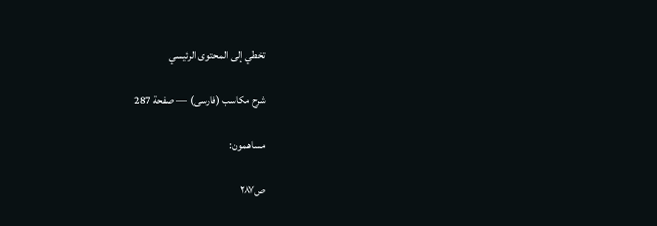تخطي إلى المحتوى الرئيسي

شرح مكاسب (فارسى) — صفحة 287

مساهمون:

ص٢٨٧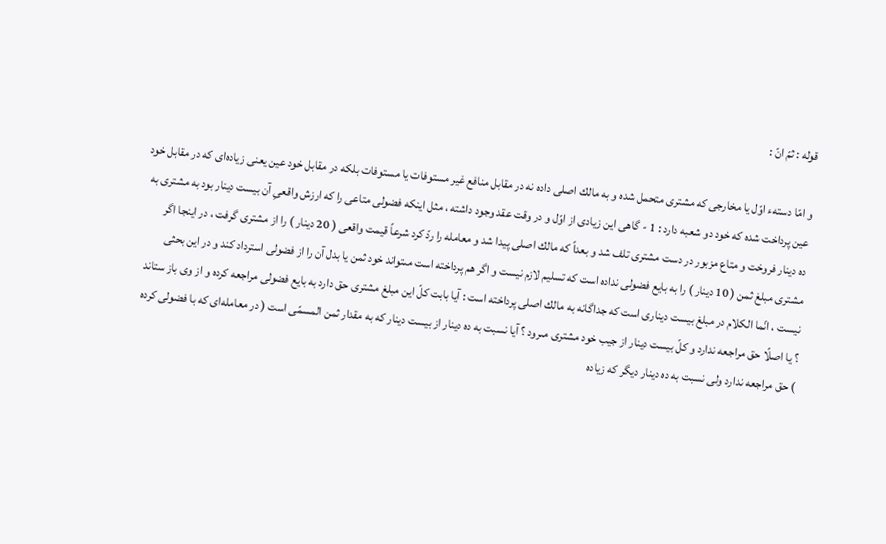قوله : ثمّ انّ :

و امّا دستهء اوّل يا مخارجى كه مشترى متحمل شده و به مالك اصلى داده نه در مقابل منافع غير مستوفات يا مستوفات بلكه در مقابل خود عين يعنى زياده‌اى كه در مقابل خود عين پرداخت شده كه خود دو شعبه دارد : 1 - گاهى اين زيادى از اوّل و در وقت عقد وجود داشته ، مثل اينكه فضولى متاعى را كه ارزش واقعىِ آن بيست دينار بود به مشترى به ده دينار فروخت و متاع مزبور در دست مشترى تلف شد و بعداً كه مالك اصلى پيدا شد و معامله را ردّ كرد شرعاً قيمت واقعى ( 20 دينار ) را از مشترى گرفت ، در اينجا اگر مشترى مبلغ ثمن ( 10 دينار ) را به بايع فضولى نداده است كه تسليم لازم نيست و اگر هم پرداخته است مىتواند خود ثمن يا بدل آن را از فضولى استرداد كند و در اين بحثى نيست ، انّما الكلام در مبلغ بيست دينارى است كه جداگانه به مالك اصلى پرداخته است : آيا بابت كلّ اين مبلغ مشترى حق دارد به بايع فضولى مراجعه كرده و از وى باز ستاند ؟ يا اصلًا حق مراجعه ندارد و كلّ بيست دينار از جيب خود مشترى مىرود ؟ آيا نسبت به ده دينار از بيست دينار كه به مقدار ثمن المسمّى است ( در معامله‌اى كه با فضولى كرده ) حق مراجعه ندارد ولى نسبت به ده دينار ديگر كه زياده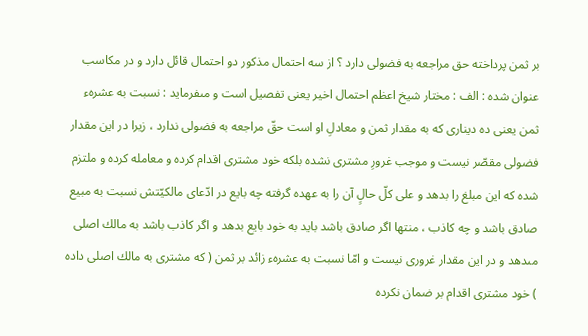بر ثمن پرداخته حق مراجعه به فضولى دارد ؟ از سه احتمال مذكور دو احتمال قائل دارد و در مكاسب عنوان شده : الف : مختار شيخ اعظم احتمال اخير يعنى تفصيل است و مىفرمايد : نسبت به عشرهء ثمن يعنى ده دينارى كه به مقدار ثمن و معادلِ او است حقّ مراجعه به فضولى ندارد ، زيرا در اين مقدار فضولى مقصّر نيست و موجب غرورِ مشترى نشده بلكه خود مشترى اقدام كرده و معامله كرده و ملتزم شده كه اين مبلغ را بدهد و على كلّ حالٍ آن را به عهده گرفته چه بايع در ادّعاى مالكيّتش نسبت به مبيع صادق باشد و چه كاذب ، منتها اگر صادق باشد بايد به خود بايع بدهد و اگر كاذب باشد به مالك اصلى مىدهد و در اين مقدار غرورى نيست و امّا نسبت به عشرهء زائد بر ثمن ( كه مشترى به مالك اصلى داده ) خود مشترى اقدام بر ضمان نكرده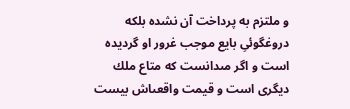و ملتزم به پرداخت آن نشده بلكه دروغگوئىِ بايع موجب غرور او گرديده است و اگر مىدانست كه متاع ملك ديگرى است و قيمت واقعىاش بيست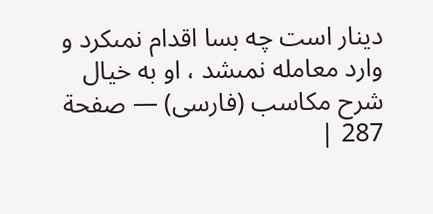دينار است چه بسا اقدام نمىكرد و وارد معامله نمىشد ، او به خيال
شرح مكاسب (فارسى) — صفحة 287 |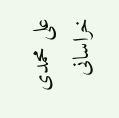على محمدى خراسانى